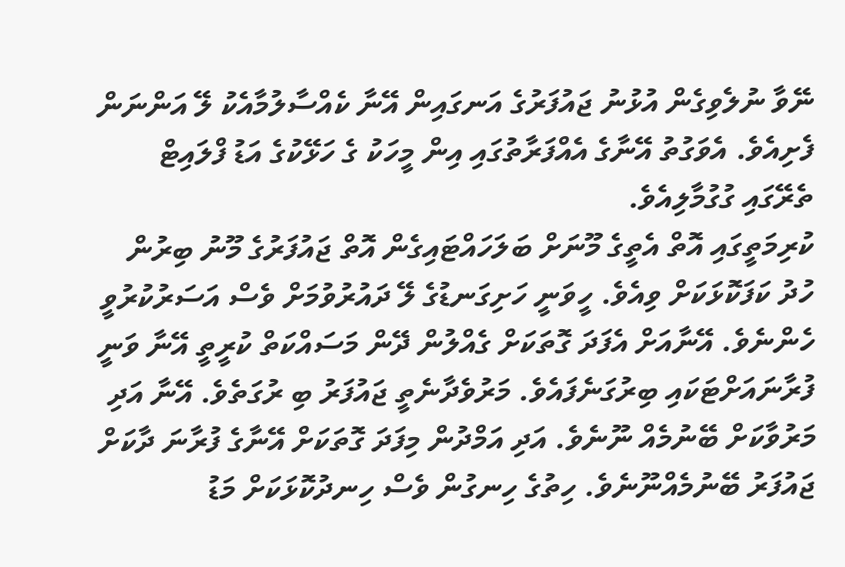ނޭވާ ނުލެވިގެން އުޅުނު ޖައުފަރުގެ އަނގައިން އޭނާ ކެއްސާލުމާއެކު ލޭ އަންނަން ފެށިއެވެ. އެވަގުތު އޭނާގެ އެއްފަރާތުގައި އިން މީހަކު ގެ ހަޅޭކުގެ އަޑު ފްލައިޓް ތެރޭގައި ގުގުމާލިއެވެ.
ކުރިމަތީގައި އޮތް އެތީގެ މޫނަށް ބަލަހައްޓައިގެން އޮތް ޖައުފަރުގެ މޫނު ބިރުން ހުދު ކަފަކޮޅަކަށް ވިއެވެ. ހީވަނީ ހަށިގަނޑުގެ ލޭ ދައުރުވުމަށް ވެސް އަސަރުކުރުވީ ހެންނެވެ. އޭނާއަށް އެފަދަ ގޮތަކަށް ގެއްލުން ދޭން މަސައްކަތް ކުރީތީ އޭނާ ވަނީ ފުރާނައަށްޓަކައި ބިރުގަނެފައެވެ. މަރުވެދާނެތީ ޖައުފަރު ބި ރުގަތެވެ. އޭނާ އަދި މަރުވާކަށް ބޭނުމެއް ނޫނެވެ. އަދި އަމްދުން މިފަދަ ގޮތަކަށް އޭނާގެ ފުރާނަ ދާކަށް ޖައުފަރު ބޭނުމެއްނޫނެވެ. ހިތުގެ ހިނގުން ވެސް ހިނދުކޮޅަކަށް މަޑު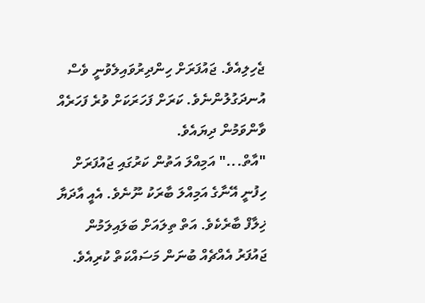ޖެހިލިއެވެ. ޖައުފަރަށް ހިންދިރުވައިލެވުނީ ވެސް އުނދަގުލުންނެވެ. ކަރަށް ފަހަރަކަށް ވުރެ ފަހަރެއް ވާންވަމުން ދިޔައެވެ.
"އާތް..." އަމިއްލަ އަތުން ކަރުގައި ޖައުފަރަށް ހިފުނީ އޭނާގެ އަމިއްލަ ބާރަކު ނޫނެވެ. އެއީ އާދަޔާ ޚިލާފް ބާރެކެވެ. އަތް ތިލައަށް ބަލައިލަމުން ޖައުފަރު އެއްޗެއް ބުނަން މަސައްކަތް ކުރިއެވެ.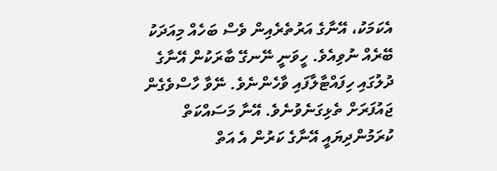އެކަމަކު، އޭނާގެ އަރުތެރެއިން ވެސް ބަހެއް މިއަދަކު ބޭރެއް ނުވިއެވެ. ހީވަނީ ނޭނގޭ ބާރަކުން އޭނާގެ ދުލުގައި ހިފައްޓާލާފައި ވާހެންނެވެ. ނޭވާ ހާސްވެގެން ޖައުފަރަށް ތެޅިގަނެވުނެވެ. އޭނާ މަސައްކަތް ކުރަމުންދިޔައީ އޭނާގެ ކަރުން އެ އަތް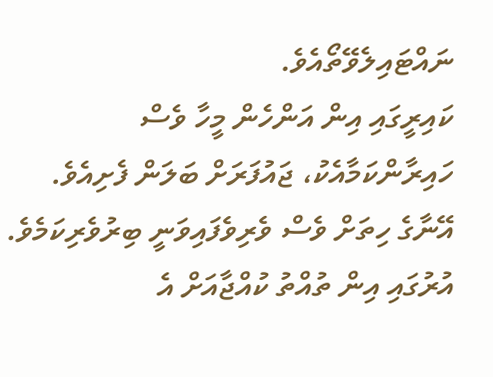ނައްޓައިލެވޭތޯއެވެ.
ކައިރީގައި އިން އަންހެން މީހާ ވެސް ހައިރާންކަމާއެކު، ޖައުފަރަށް ބަލަން ފެށިއެވެ. އޭނާގެ ހިތަށް ވެސް ވެރިވެފައިވަނީ ބިރުވެރިކަމެވެ. އުރުގައި އިން ތުއްތު ކުއްޖާއަށް އެ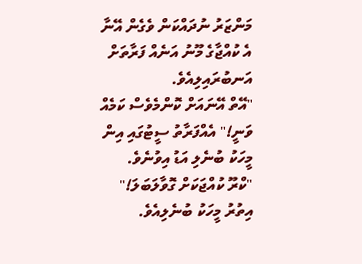މަންޒަރު ނުދައްކަން ވެގެން އޭނާ އެ ކުއްޖާގެ މޫނު އަނެއް ފަރާތަށް އަނބުރައިލިއެވެ.
"އޭތް އޭނައަށް ކޮންމެވެސް ކަމެއް ވަނީ!" އެއްފަރާތު ސީޓުގައި އިން މީހަކު ބުނެލި އަޑު އިވުނެވެ.
"ކްރޫ ކުއްޖަކަށް ގޮވާލަބަލަ!" އިތުރު މީހަކު ބުނެލިއެވެ.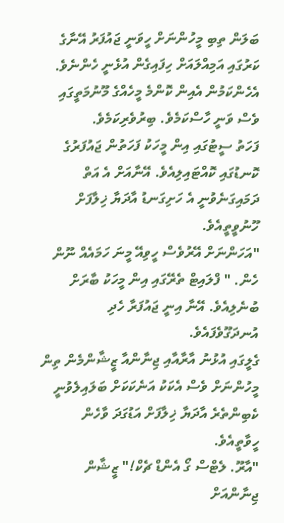ބަލަން ތިބި މީހުންނަށް ހީވަނީ ޖައުފަރު އޭނާގެ ކަރުގައި އަމިއްލައަށް ހިފައިގެން އުޅެނީ ހެންނެވެ. އެހެންކަމުން އެއިން ކޮންމެ މީހެއްގެ މޫނުމަތީގައި ވެސް ވަނީ ހާސްކަމެވެ. ބިރުވެރިކަމެވެ.
ފަހަތު ސީޓުގައި އިން މީހަކު ފަހަތުން ޖައުފަރުގެ ކޮނޑުގައި ކޮއްޓައިލިއެވެ. އޭނާއަށް އެ އަތް ދަމައިގަނެވުނީ އެ ހަށިގަނޑު އާދަޔާ ޚިލާފަށް ހޫނުވީތީއެވެ.
"އަހަންނަށް އޭރުވެސް ހީވިއޭ މީނަ ހަމައެއް ނޫން ހެން. " ފްލައިޓް ތެރޭގައި އިން މީހަކު ބާރަށް ބުނެލިއެވެ. އޭނާ އިނީ ޖައުފަރާ ހެދި އުނދަގޫވެފައެވެ.
ގެލީގައި އުޅުނު އާރާއާއި ޖިނާންއާ ޒީޝާންމެން ތިން މީހުންނަށް ވެސް އެކަކު އަނެކަކަށް ބަލައިލެވުނީ ކެބިންތެރެ އާދަޔާ ޚިލާފަށް އަޑުގަދަ ވާހެން ހީވާތީއެވެ.
"އާރޫ. ލެޓްސް ގޯ އެންޑް ޗެކް!" ޒީޝާން ޖިނާންއަށް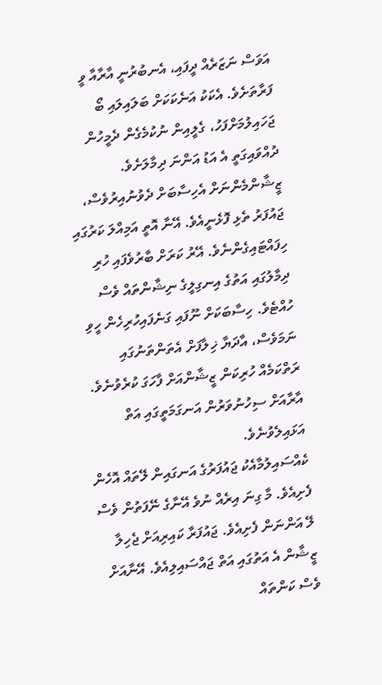އަވަސް ނަޒަރެއް ދީފައި، އެނބުރުނީ އާރާއާ ވީ ފަރާތަށެވެ. އެކަކު އަނެކަކަށް ބަލައިލައި ބޯ ޖަހައިލުމަށްފަހު، ގެލީއިން ނުކުމެގެން ދެމީހުން ދުއްވައިގަތީ އެ އަޑު އަންނަ ދިމާލަށެވެ.
ޒީޝާންމެންނަށް އެހިސާބަށް ދެވުނުއިރުވެސް، ޖައުފަރު ތެޅި ފޮޅެނީއެވެ. އޭނާ އޮތީ އަމިއްލަ ކަރުގައި ހިފައްޓައިގެންނެވެ. އޭރު ކަރަށް ބާރުވެފައި ހުރި ދިމާލުގައި އަތުގެ އިނގިލީގެ ނިޝާންތައް ވެސް ހުއްޓެވެ. ހިސާބަކަށް ނޫފައި ގަނެފައިހުރިހެން ހީވި ނަމަވެސް، އާދަޔާ ޚިލާފަށް އެތަންތަނުގައި ރަތްކަމެއް ހުރިކަން ޒީޝާންއަށް ފާހަގަ ކުރެވުނެވެ. އާރާއަށް ސިހުނުވަރުން އަނގަމަތީގައި އަތް އަޅައިލެވުނެވެ.
ކެއްސައިލުމާއެކު ޖައުފަރުގެ އަނގައިން ލޭތައް އޮހެން ފެށިއެވެ. މާ ގިނަ އިރެއް ނުވެ އޭނާގެ ނޭފަތުން ވެސް ލޭ އަންނަން ފެށިއެވެ. ޖައުފަރާ ކައިރިއަށް ޖެހިލާ ޒީޝާން އެ އަތުގައި އަތް ޖައްސައިލިއެވެ. އޭނާއަށް ވެސް ކަންތައް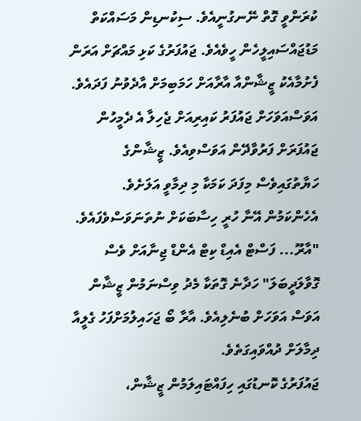ކުރަންވީ ގޮތް ނޭނގުނީއެވެ. ސިކުނޑިން މަސައްކަތް މަޑުޖައްސައިލީހެން ހީވެއެވެ. ޖައުފަރުގެ ކަޅި މައްޗަށް އަރަން ފެށުމާއެކު ޒީޝާންއާ އާރާއަށް ހަމަބިމަށް އާދެވުނު ފަދައެވެ. އަވަސްއަވަހަށް ޖައުފަރު ކައިރިއަށް ޖެހިލާ އެ ދެމީހުން ޖައުފަރަށް ފަރުވާދޭން އަވަސްވިއެވެ. ޒީޝާންގެ ހަޔާތުގައިވެސް މިފަދަ ކަމަކާ މި ދިމާވީ އަލަށެވެ. އެހެންކަމުން އޭނާ ހުރީ ހިސާބަކަށް ނުތަނަވަސްވެފައެވެ.
"އާރޫ... ފަސްޓް އެއިޑް ކިޓް އެންޑް ޖިނާއަށް ވެސް ގޮވާލަދީބަލަ" ހަދާނެ ގޮތަކާ މެދު ވިސްނަމުން ޒީޝާން އަވަސް އަވަހަށް ބުނެލިއެވެ. އާރާ ބޯ ޖަހައިލުމަށްފަހު ގެލީއާ ދިމާލަށް ދުއްވައިގަތެވެ.
ޖައުފަރުގެ ކޮނޑުގައި ހިފައްޓައިލަމުން ޒީޝާން،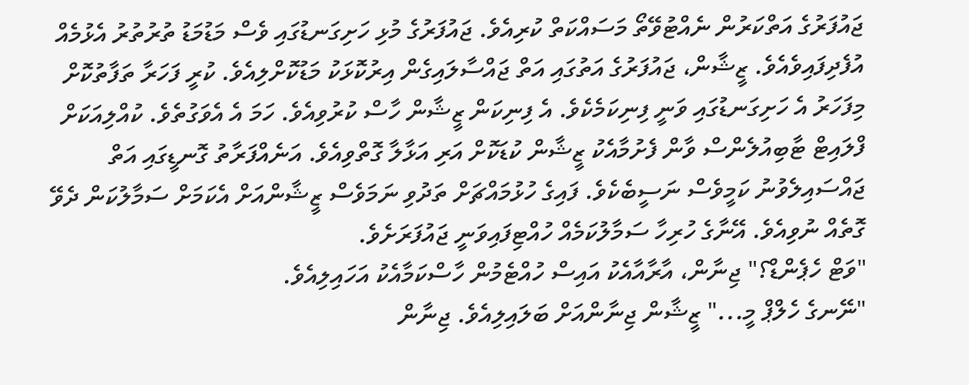ޖައުފަރުގެ އަތްކަރުން ނެއްޓުވޭތޯ މަސައްކަތް ކުރިއެވެ. ޖައުފަރުގެ މުޅި ހަށިގަނޑުގައި ވެސް މަޑުމަޑު ތުރުތުރު އެޅުމެއް އުފެދިފައިވެއެވެ. ޒީޝާން، ޖައުފަރުގެ އަތުގައި އަތް ޖައްސާލައިގެން އިރުކޮޅަކު މަޑުކޮށްލިއެވެ. ކުރީ ފަހަރާ ތަފާތުކޮށް މިފަހަރު އެ ހަށިގަނޑުގައި ވަނީ ފިނިކަމެކެވެ. އެ ފިނިކަން ޒީޝާން ހާސް ކުރުވިއެވެ. ހަމަ އެ އެވަގުތެވެ. ކުއްލިއަކަށް ފްލައިޓް ޓާބިއުލެންސް ވާން ފެށުމާއެކު ޒީޝާން ކުޑަކޮށް އަރި އަޅާލާ ގޮތްވިއެވެ. އަނެއްފަރާތު ގޮނޑީގައި އަތް ޖައްސައިލެވުނު ކަމީވެސް ނަސީބެކެވެ. ފައިގެ ހުޅުމައްޗަށް ތަދުވި ނަމަވެސް ޒީޝާންއަށް އެކަމަށް ސަމާލުކަން ދެވޭ ގޮތެއް ނުވިއެވެ. އޭނާގެ ހުރިހާ ސަމާލުކަމެއް ހުއްޓިފައިވަނީ ޖައުފަރަށެވެ.
"ވަޓް ހެޕެންޑް؟" ޖިނާން، އާރާއާއެކު އައިސް ހުއްޓެމުން ހާސްކަމާއެކު އަހައިލިއެވެ.
"ނޭނގެ ހެލްޕް މީ..." ޒީޝާން ޖިނާންއަށް ބަލައިލިއެވެ. ޖިނާން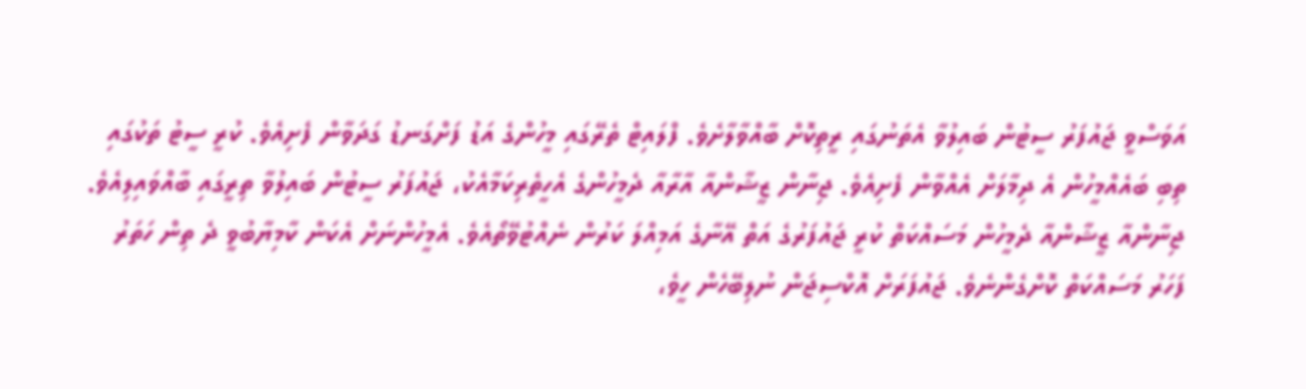އަވަސްވީ ޖައުފަރު ސީޓުން ބައިލުވާ އެތަނުގައި ރީތިކޮށް ބާއްވާލާށެވެ. ފްލައިޓް ތެރޭގައި މީހުންގެ އަޑު ފަށްގަނޑު ގަދަވާން ފެށިއެވެ. ކުރީ ސީޓު ތަކުގައި ތިބި ބައެއްމީހުން އެ ދިމާލަށް އެއްވާން ފެށިއެވެ. ޖިނާން ޒީޝާންއާ އާރާއާ ދެމީހުންގެ އެހީތެރިކަމާއެކު، ޖައުފަރު ސީޓުން ބައިލުވާ ތިރީގައި ބާއްވައިލިއެވެ.
ޖިނާންއާ ޒީޝާންއާ ދެމީހުން މަސައްކަތް ކުރީ ޖައުފަރުގެ އަތް އޭނާގެ އަމިއްލަ ކަރުން ނެއްޓުވޭތޯއެވެ. އެމީހުންނަށް އެކަން ކާމިޔާބުވީ ދެ ތިން ހަތަރު ފަހަރު މަސައްކަތް ކޮށްގެންނެވެ. ޖައުފަރަށް އޮކްސިޖަން ނުލިބޭހެން ހީވެ،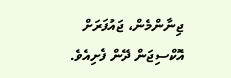ޖިނާންމެން، ޖައުފަރަށް އޮކްސިޖަން ދޭން ފެށިއެވެ.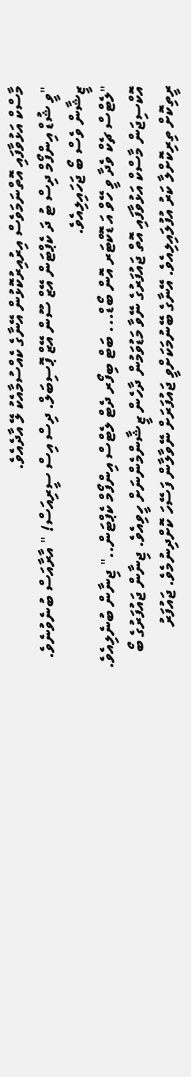މާސްކް އަޅުވާފައި އޮތްނަމަވެސް އިރުއިރުކޮޅުން އޭނާގެ ކެއްސުމާއެކު ލޭ އާދެއެވެ.
"ވީ ޝުޑް އިންފޯމް ދިސް ޓު ދަ ކެޕްޓަން އޭޒް ސޫން އޭޒް ޕޮސިބަލް. ދިސް އިސް ސީރިއަސް! " އާރާއަސް ބުނެވުނެވެ. ޒީޝާން ވެސް ބޯ ޖަހައިލިއެވެ.
"ލެޓްސް ޗެކް ވެދާ ވީ ހޭވް އަ ޑޮކްޓަރ އޮން ބޯޑް... ބަޓް ބިފޯރ ދެޓް ލެޓްސް އިންފޯމް ކެޕްޓަން.." ޖިނާން ބުނެލިއެވެ.
އޮކްސިޖަން މާސްކް އަޅުވާފައި އޮތް ޖައުފަރުގެ ނޭވާ މަޑުވަމުން ދާހެން ޒީޝާންމެންނަށް ހީވިއެވެ. ޖިނާން ޖައުފަރުގެ ބޯ ރީތިކޮށް ތިރިކޮށްލާ ކަރު އުފުލައިލިއެވެ. އޭނާގެ ބޭނުމަކަށްވީ ޖައުފަރަށް ނޭވާލާން ފަސޭހަ ކޮށްދިނުމެވެ. ޖައުފަރު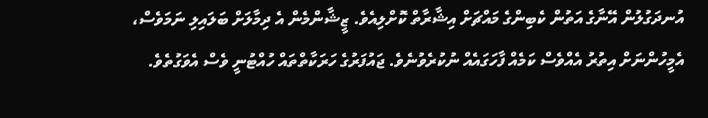އުނދަގުލުން އޭނާގެ އަތުން ކެބިންގެ މައްޗަށް އިޝާރާތް ކޮށްލިއެވެ. ޒީޝާންމެން އެ ދިމާލަށް ބަލައިލި ނަމަވެސް، އެމީހުންނަށް އިތުރު އެއްވެސް ކަމެއް ފާހަގައެއް ނުކުރެވުނެވެ. ޖައުފަރުގެ ހަރަކާތްތައް ހުއްޓުނީ ވެސް އެވަގުތެވެ.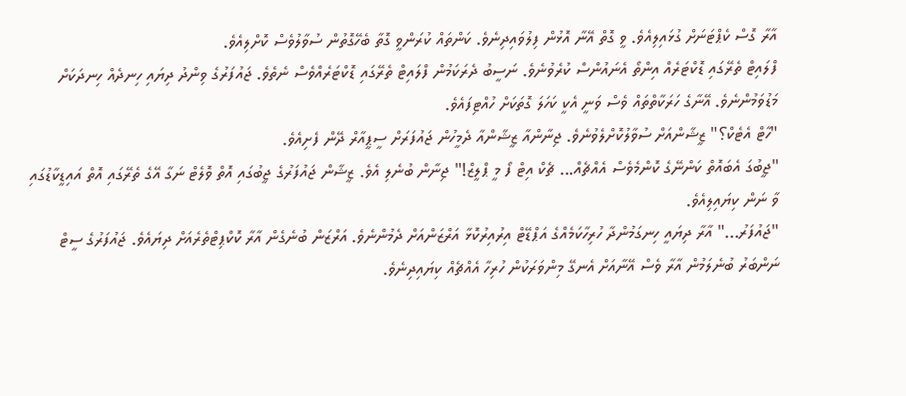އާރާ ގޮސް ކެޕްޓަނަށް ގުޅައިލިއެވެ. ވީ ގޮތް އޭނާ އޮޅުން ފިލުވައިދިނެވެ. ކަންތައް ކުރަންވީ ގޮތާ ބެހޭގޮތުން ސުވާލުވެސް ކޮށްލިއެވެ.
ފްލައިޓް ތެރޭގައި ޑޮކްޓަރެއް އިންތޯ އެނައުންސް ކުރެވުނެވެ. ނަސީބު ދެރަކަމުން ފްލައިޓް ތެރޭގައި ޑޮކްޓަރެއްވެސް ނެތެވެ. ޖައުފަރުގެ ވިންދު ދިޔައި ހިނދެއް ހިނދަކަށް މަޑުވަމުންނެވެ. އޭނާގެ ހަރަކާތްތައް ވެސް ވަނީ އެކީ ކަހަލަ ގޮތަކަށް ހުއްޓިފައެވެ.
"ހާޓް އެޓެކް؟" ޒީޝާންއަށް ސުވާލުކޮށްލެވުނެވެ. ޖިނާންއާ ޒީޝާންއާ ދެމީހުން ޖައުފަރަށް ސީޕީއާރް ދޭން ފެށިއެވެ.
"ޖީބުގަ އެބައޮތް ކަންނޭގެ ކޮންމެވެސް އެއްޗެއް... ޗެކް އިޓް ފޯ މީ ޕްލީޒް!" ޖިނާން ބުނެލި އެވެ. ޒީޝާން ޖައުފަރުގެ ޖީބުގައި އޮތް ވޮލެޓް ނަގާ އޭގެ ތެރޭގައި އޮތް އައިޑީކާޑުގައި ވާ ނަން ކިޔައިލިއެވެ.
"ޖައުފަރު..." އާރާ ދިޔައީ ހިނގަމުންދާ ހުރިހާކަމެއްގެ އަޕްޑޭޓް އިރުއިރުކޮޅާ އަރްޒަންއަށް ދެމުންނެވެ. އަރްޒަން ބުނެގެން އާރާ ކޮކްޕިޓްތެރެއަށް ދިޔައެވެ. ޖައުފަރުގެ ސީޓް ނަންބަރު ބުނެލަމުން އާރާ ވެސް އޭނާއަށް އެނގޭ މިންވަރަކުން ހުރިހާ އެއްޗެއް ކިޔައިދިނެވެ.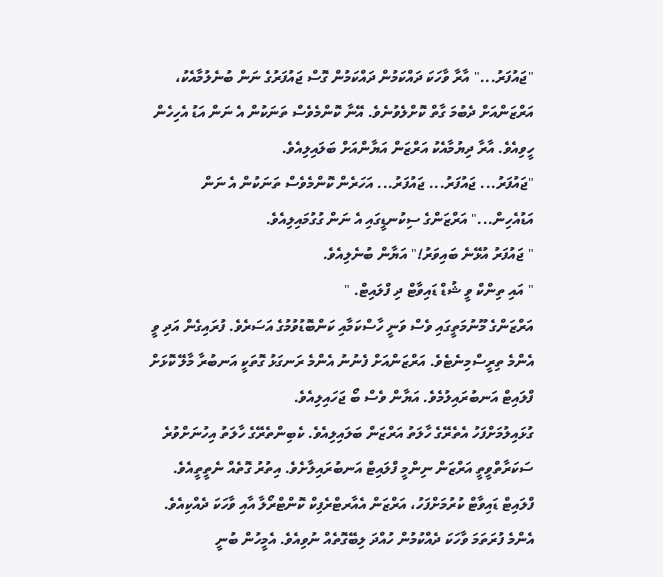"ޖައުފަރު..." އާރާ ވާހަކަ ދައްކަމުން ދައްކަމުން ގޮސް ޖައުފަރުގެ ނަން ބުނެލުމާއެކު، އަރްޒަންއަށް ދެބުމަ ގާތް ކޮށްލެވުނެވެ. އޭނާ ކޮންމެވެސް ތަނަކުން އެ ނަން އަޑު އެހިހެން ހީވިއެވެ. އާރާ ދިޔުމާއެކު އަރްޒަން އަޔާންއަށް ބަލައިލިއެވެ.
"ޖައުފަރު... ޖައުފަރު... ޖައުފަރު... އަހަރެން ކޮންމެވެސް ތަނަކުން އެ ނަން އަޑުއެހިން..." އަރްޒަންގެ ސިކުނޑީގައި އެ ނަން ގުގުމައިލިއެވެ.
" ޖައުފަރު އުޅޭނެ ބައިވަރު!" އަޔާން ބުނެލިއެވެ.
" އައި ތިންކް ވީ ޝުޑް ޑައިވާޓް ދި ފްލައިޓް. "
އަރްޒަންގެ މޫނުމަތީގައި ވެސް ވަނީ ހާސްކަމާއި ކަންބޮޑުވުމުގެ އަސަރެވެ. ފުރައިގެން އަދި ވީ އެންމެ ތިރީސްމިނެޓެވެ. އަރްޒަންއަށް ފެނުނު އެންމެ ރަނގަޅު ގޮތަކީ އަނބުރާ މާލޭ ކޮޅަށް ފްލައިޓް އަނބުރައިލުމެވެ. އަޔާން ވެސް ބޯ ޖަހައިލިއެވެ.
ގުޅައިލުމަށްފަހު އެތެރޭގެ ހާލަތު އަރްޒަން ބަލައިލިއެވެ. ކެބިންތެރޭގެ ހާލަތު އިހުނަށްވުރެ ސަކަރާތްވީތީ އަރްޒަން ނިންމީ ފްލައިޓް އަނބުރައިލާށެވެ. އިތުރު ގޮތެއް ނެތީތީއެވެ. ފްލައިޓް ޑައިވާޓް ކުރުމަށްފަހު، އަރްޒަން އެއާރޓްރެފިކް ކޮންޓްރޯލާ އާއި ވާހަކަ ދެއްކިއެވެ. އެންމެ ފުރަތަމަ ވާހަކަ ދެއްކުމުން ހުއްދަ ލިބޭގޮތެއް ނުވިއެވެ. އެމީހުން ބުނީ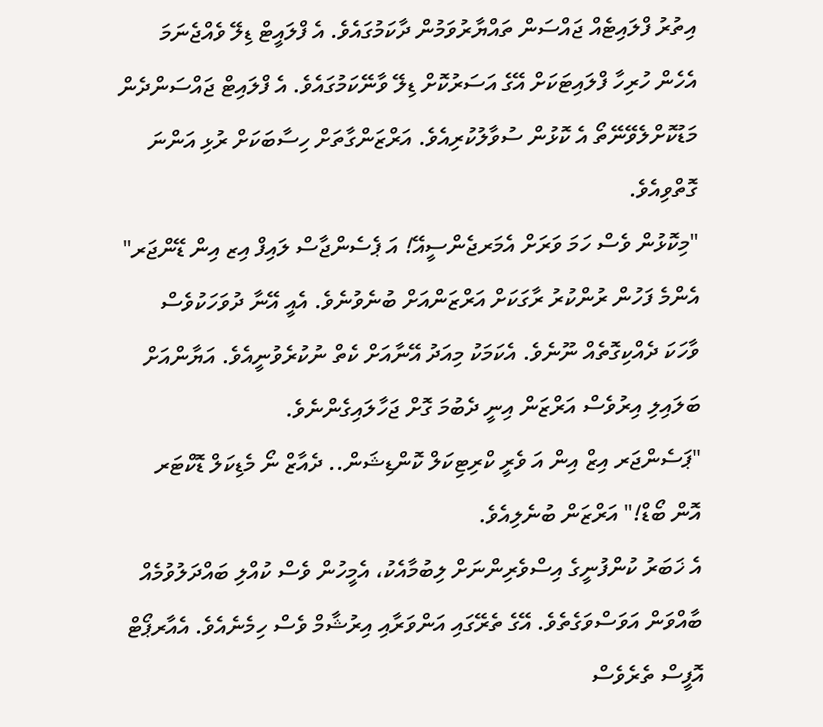އިތުރު ފްލައިޓެއް ޖައްސަން ތައްޔާރުވަމުން ދާކަމުގައެވެ. އެ ފްލައީޓް ޑިލޭ ވެއްޖެނަމަ އެހެން ހުރިހާ ފްލައިޓަކަށް އޭގެ އަސަރުކޮށް ޑިލޭ ވާނޭކަމުގައެވެ. އެ ފްލައިޓް ޖައްސަންދެން މަޑުކޮށްލެވޭނޭތޯ އެ ކޮޅުން ސުވާލުކުރިއެވެ. އަރްޒަންގާތަށް ހިސާބަކަށް ރުޅި އަންނަ ގޮތްވިއެވެ.
"މިކޮޅުން ވެސް ހަމަ ވަރަށް އެމަރޖެންސީއޭ! އަ ޕެސެންޖާސް ލައިފް އިޒ އިން ޑޭންޖަރ" އެންމެ ފަހުން ރުންކުރު ރާގަކަށް އަރްޒަންއަށް ބުނެވުނެވެ. އެއީ އޭނާ ދުވަހަކުވެސް ވާހަކަ ދެއްކިގޮތެއް ނޫނެވެ. އެކަމަކު މިއަދު އޭނާއަށް ކެތް ނުކުރެވުނީއެވެ. އަޔާންއަށް ބަލައިލި އިރުވެސް އަރްޒަން އިނީ ދެބުމަ ގޮށް ޖަހާލައިގެންނެވެ.
"ޕަސެންޖަރ އިޒް އިން އަ ވެރީ ކްރިޓިކަލް ކޮންޑިޝަން.. ދެއާޒް ނޯ މެޑިކަލް ޑޮކްޓަރ އޮން ބޯޑް!" އަރްޒަން ބުނެލިއެވެ.
އެ ޚަބަރު ކުންފުނީގެ އިސްވެރިންނަށް ލިބުމާއެކު، އެމީހުން ވެސް ކުއްލި ބައްދަލުވުމެއް ބާއްވަން އަވަސްވަގެތެވެ. އޭގެ ތެރޭގައި އަންވަރާއި އިރުޝާމް ވެސް ހިމެނެއެވެ. އެއާރޕޯޓް އޮފީސް ތެރެވެސް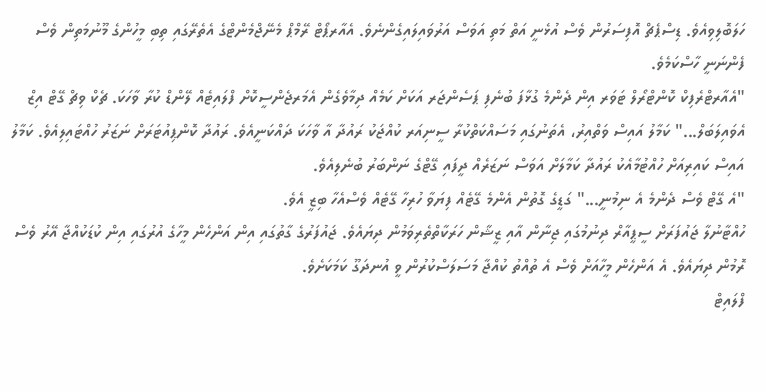ހަލަބޮލިވިއެވެ. ޑިސްޕެޗް އޮފިސަރުން ވެސް އުޅެނީ އަތް މަތި އަވަސް އަރުވައިލައިގެންނެވެ. އެއާރޕޯޓް ރޭމްޕް މެނޭޖްމެންޓްގެ އެތެރޭގައި ތިބި މީހުންގެ މޫނުމަތިން ވެސް ފެންނަނީ ހާސްކަމެވެ.
"އެއާރޓްރެފިކް ކޮންޓްރޯލް ޓަވަރ އިން ދެންމެ ގުޅާފަ ބުނެފި ޕަސެންޖަރ އަކަށް ކަމެއް ދިމާވެގެން އެމަރޖެންސީކޮށް ފްލައިޓެއް ލޭންޑް ކުރާ ވާހަކަ. ޗެކް ވިޗް ގޭޓް އިޒް އެވައިލަބަލް..." ކަމާލު އައިސް ވަތްއިރު، އެތަނުގައި މަސައްކަތްކުރާ ސީނިއަރ ކުއްޖަކު ރައުދާ އާ ވާހަކަ ދައްކަނީއެވެ. ރައުދާ ކޮންޕިއުޓަރަށް ނަޒަރު ހުއްޓައިލިއެވެ. ކަމާލު އައިސް ކައިރިއަށް ހުއްޓުމާއެކު ރައުދާ ކަމާލަށް އަވަސް ނަޒަރެއް ދީފައި ގޭޓްގެ ނަންބަރު ބުނެލިއެވެ.
"އެ ގޭޓް ވެސް ދެންމެ އެ ނިމުނީ..." ގަޑީގެ ގޮތުން އެންމެ ގޭޓެއް ފިޔަވާ ހުރިހާ ގޭޓެއް ވެސްއެހާ ބިޒީ އެވެ.
ހުއްޓާނުލާ ޖައުފަރަށް ސީޕީއާރް ދިނުމުގައި ޖިނާން އާއި ޒީޝާން ހަރަކާތްތެރިވަމުން ދިޔައެވެ. ޖައުފަރުގެ ގާތުގައި އިން އަންހެން މީހާގެ އުރުގައި އިން ކުޑަކުއްޖާ އޭރު ވެސް ރޮމުން ދިޔައެވެ. އެ އަންހެން މީހާއަށް ވެސް އެ ތުއްތު ކުއްޖާ މަސަލަސްކުރުން ވީ އުނދަގޫ ކަމަކަށެވެ.
ފްލައިޓް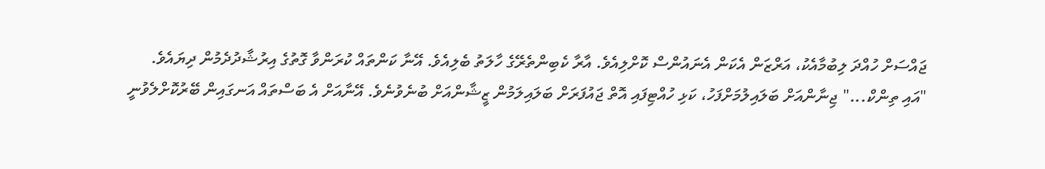ޖައްސަށް ހުއްދަ ލިބުމާއެކު، އަރްޒަން އެކަން އެނައުންސް ކޮށްލިއެވެ. އާރާ ކެބިންތެރޭގެ ހާލަތު ބެލިއެވެ. އޭނާ ކަންތައް ކުރަންވާ ގޮތުގެ އިރުޝާދުދެމުން ދިޔައެވެ.
"އައި ތިންކް..." ޖިނާންއަށް ބަލައިލުމަށްފަހު، ކަޅި ހުއްޓިފައި އޮތް ޖައުފަރަށް ބަލައިލަމުން ޒީޝާންއަށް ބުނެވުނެވެ. އޭނާއަށް އެ ބަސްތައް އަނގައިން ބޭރުކޮށްލެވުނީ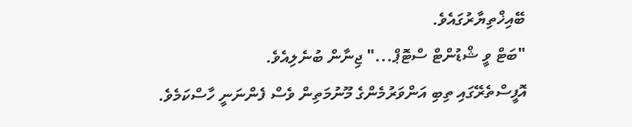ބޭއިޚްތިޔާރުގައެވެ.
"ބަޓް ވީ ޝްޑުންޓް ސްޓޮޕް..." ޖިނާން ބުނެލިއެވެ.
އޮފީސްތެރޭގައި ތިބި އަންވަރުމެންގެ މޫނުމަތިން ވެސް ފެންނަނީ ހާސްކަމެވެ.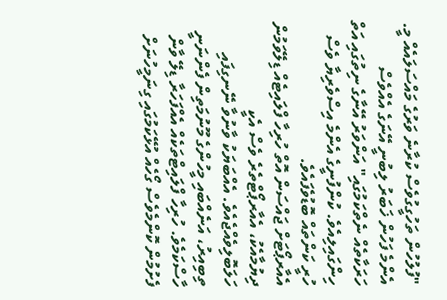"ފުލުހުން ތަހުގީގުވެސް ކުރާނެ ވަރުގެ މައްސަލައެއް މީ. އެންމެ ފަހުން ޚަބަރު ލިބުނީ އޭނަގެ އެއްވެސް ހަރަކާތެއް ނެތްކަމުގައި" އަންވަރު އޭނާގެ ނިތުގައި އަތް ހިންގައިލިއެވެ. ކުންފުނީގެ އެންމެ އިސްވެރިޔާ ވެސް ހުރީ ކަންތައް ބޮޑުވެފައެވެ.
އެއާރޕޯޓަށް ޖައްސަން އޮތް ހުރިހާ ފްލައިޓެއް ޑިލޭވަމުން ދިޔުމާއެކު، އެއާރޕޯޓްތެރެ ވެސް އެކީ ހަލަބޮލިވެއްޖެއެވެ. އެއްބަޔަކު ވާނުވާ ނޭނގިފައި ތިބިއިރު، އަނެއްބައި މީހުންގެ މޫނުމަތިން ފެންނަނީ ހާސްކަމެވެ. ހުރިހާ ފްލައިޓްތަކެއް އެއްފަހަރާ ޑިލޭ ވާން ފެށުމުން ކޮންމެވެސް ގޯހެއް އުޅޭކަމުގައި ގިނަމީހުނަށް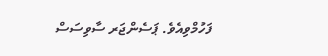ފަހުމްވިއެވެ. ޕަސެންޖަރ ސާވިސަސް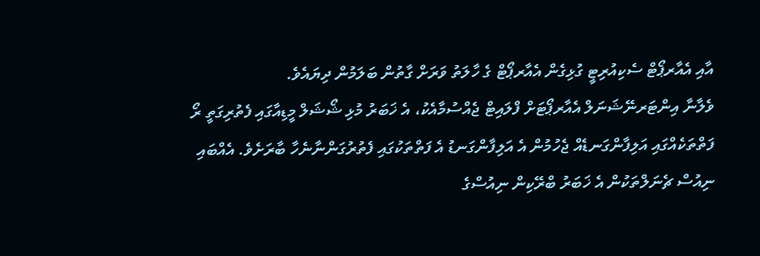އާއި އެއާރޕޯޓް ސެކިއުރިޓީ ގުޅިގެން އެއާރޕޯޓް ގެ ހާލަތު ވަރަށް ގާތުން ބަލަމުން ދިޔައެވެ.
ވެލާނާ އިންޓަރނޭޝަނަލް އެއާރޕޯޓަށް ފްލައިޓް ޖެއްސުމާއެކު، އެ ޚަބަރު މުޅި ޝޯޝަލް މީޑިއާގައި ފެތުރިގަތީ ރޯ ފަތްތަކެއްގައި އަލިފާންގަނޑެއް ޖެހުމުން އެ އަލިފާންގަނޑު އެ ފަތްތަކުގައި ފެތުރުގަންނާނެހާ ބާރަށެވެ. އެއްބައި ނިއުސް ޗެނަލްތަކުން އެ ޚަބަރު ބްރޭކިން ނިއުސްގެ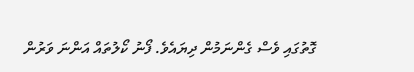ގޮތުގައި ވެސް ގެންނަމުން ދިޔައެވެ. ފޯނު ކޯލުތައް އަންނަ ވަރުން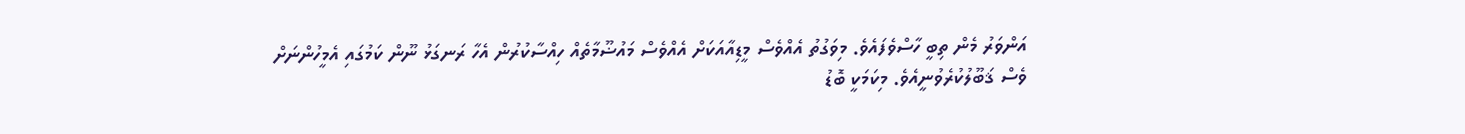އަންވަރު މެން ތިބީ ހާސްވެފައެވެ. މިވަގުތު އެއްވެސް މީޑިއާއަކަށް އެއްވެސް މައުޟޫމާތެއް ހިއްސާކުރުން އެހާ ރަނގަޅު ނޫން ކަމުގައި އެމީހުންނަށް ވެސް ޤަބޫލުކުރެވުނީއެވެ. މިކަމަކީ ބޮޑު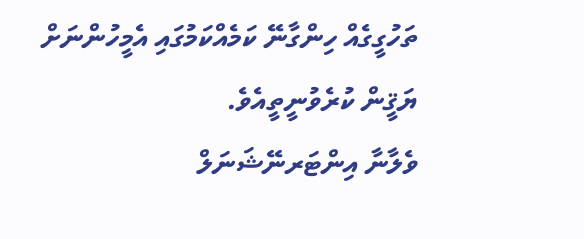ތަހުގީގެއް ހިންގާނޭ ކަމެއްކަމުގައި އެމީހުންނަށް ޔަޤީން ކުރެވުނީތީއެވެ.
ވެލާނާ އިންޓަރނޭޝަނަލް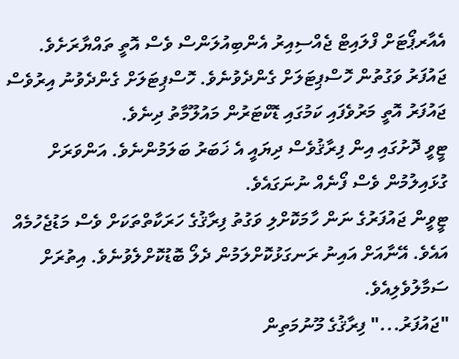އެއާރޕޯޓަށް ފްލައިޓް ޖެއްސިއިރު އެންބިއުލަންސް ވެސް އޮތީ ތައްޔާރަށެވެ. ޖައުފަރު ވަގުތުން ހޮސްޕިޓަލަށް ގެންދެވުނެވެ. ހޮސްޕިޓަލަށް ގެންދެވުނު އިރުވެސް ޖައުފަރު އޮތީ މަރުވެފައި ކަމުގައި ޑޮކްޓަރުން މައުލޫމާތު ދިނެވެ.
ޓީވީ ދޮށުގައި އިން ފިރާޤުވެސް ދިޔައީ އެ ޚަބަރު ބަލަމުންނެވެ. އަންވަރަށް ގުޅައިލުމުން ވެސް ފޯނެއް ނުނަގައެވެ.
ޓީވީން ޖައުފަރުގެ ނަން ހާމަކޮށްލި ވަގުތު ފިރާޤުގެ ހަރަކާތްތަކަށް ވެސް މަޑުޖެހުމެއް އައެވެ. އޭނާއަށް އައިނު ރަނގަޅުކޮށްލަމުން ދެލޯ ބޮޑުކޮށްލެވުނެވެ. އިތުރަށް ސަމާލުވެލިއެވެ.
"ޖައުފަރު..." ފިރާޤުގެ މޫނުމަތިން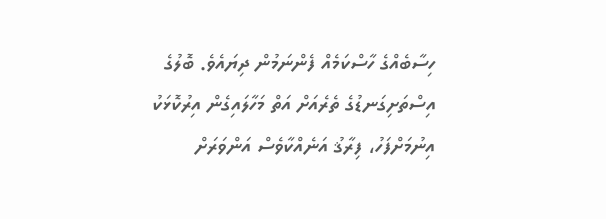ހިސާބެއްގެ ހާސްކަމެއް ފެންނަމުން ދިޔައެވެ. ބޮލުގެ އިސްތަށިގަނޑުގެ ތެރެއަށް އަތް މަހާލައިގެން އިރުކޮޅަކު އިނުމަށްފަހު، ފިރާޤު އަނެއްކާވެސް އަންވަރަށް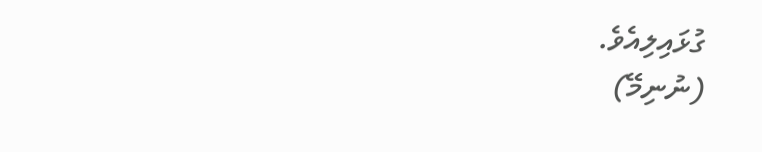ގުޅައިލިއެވެ.
(ނުނިމޭ)